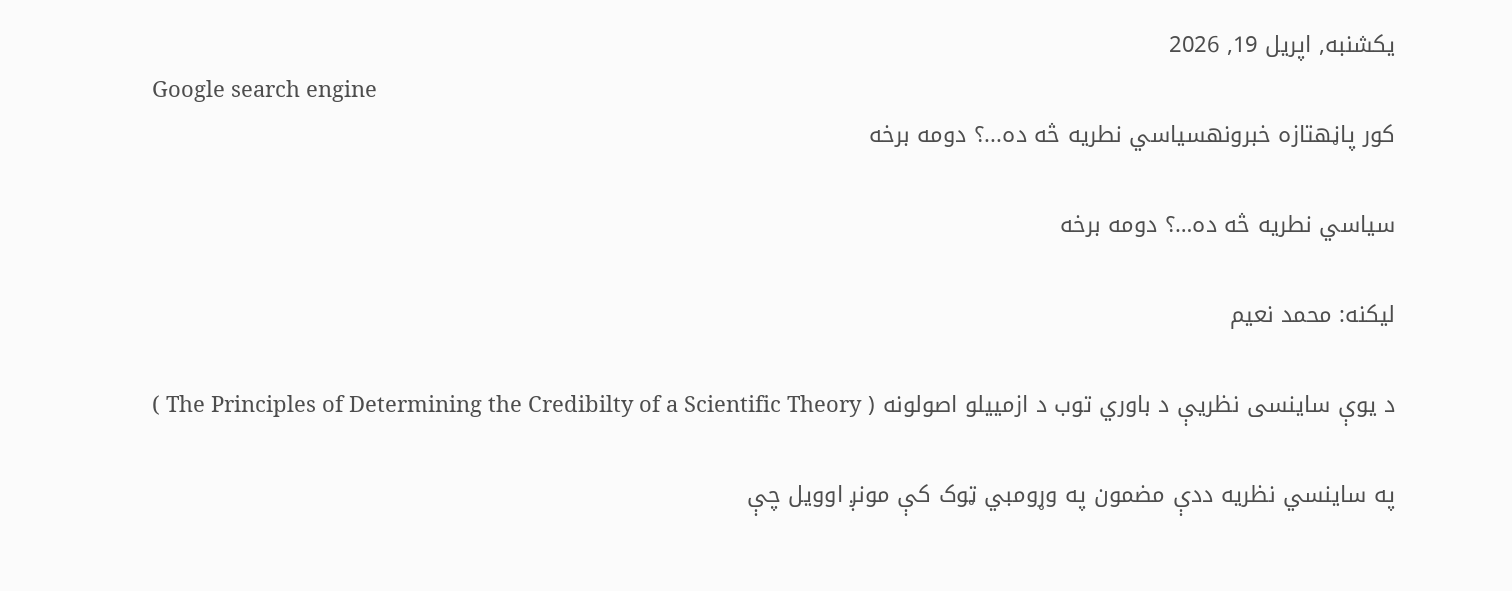یکشنبه, اپریل 19, 2026
Google search engine
کور پاڼهتازه خبرونهسياسي نطريه څه ده...؟ دومه برخه

سياسي نطريه څه ده…؟ دومه برخه

ليکنه: محمد نعیم

د یوې ساینسی نظریې د باوري توب د ازمییلو اصولونه ( The Principles of Determining the Credibilty of a Scientific Theory )

په ساینسي نظریه ددې مضمون په وړومبي ټوک کې مونږ اوویل چې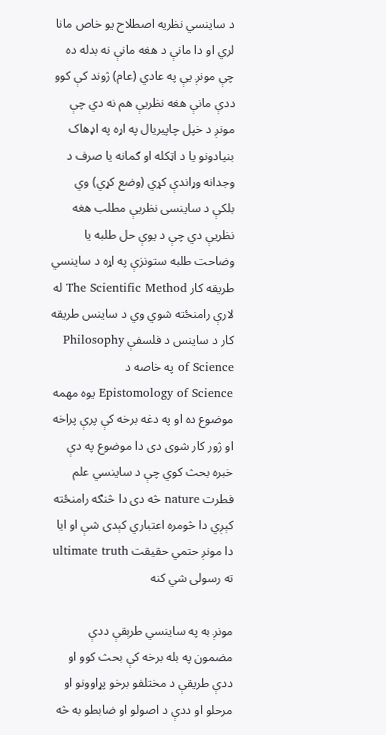د ساینسي نظریه اصطلاح یو خاص مانا لري او دا مانې د هغه مانې نه بدله ده چې مونږ یې په عادي (عام) ژوند کې کوو ددې مانې هغه نظریې هم نه دي چې مونږ د خپل چاپیریال په اړه په اډهاک بنیادونو یا د اټکله او ګمانه یا صرف د وجدانه وړاندې کړي (وضع کړي) وي بلکې د ساینسی نظریې مطلب هغه نظریې دي چې د یوې حل طلبه یا وضاحت طلبه ستونزې په اړه د ساینسي طریقه کار The Scientific Method له لارې رامنځته شوي وي د ساینس طريقه کار د ساینس د فلسفې Philosophy of Science په خاصه د Epistomology of Science یوه مهمه موضوع ده او په دغه برخه کې پرې پراخه او ژور کار شوی دی دا موضوع په دې خبره بحث کوي چې د ساینسي علم فطرت nature څه دی دا څنګه رامنځته کېږي دا څومره اعتباري کېدی شې او ایا دا مونږ حتمي حقیقت ultimate truth ته رسولی شي کنه

مونږ به په ساینسي طرېقې ددې مضمون په بله برخه کې بحث کوو او ددې طريقې د مختلفو برخو پړاوونو او مرحلو او ددې د اصولو او ضابطو به څه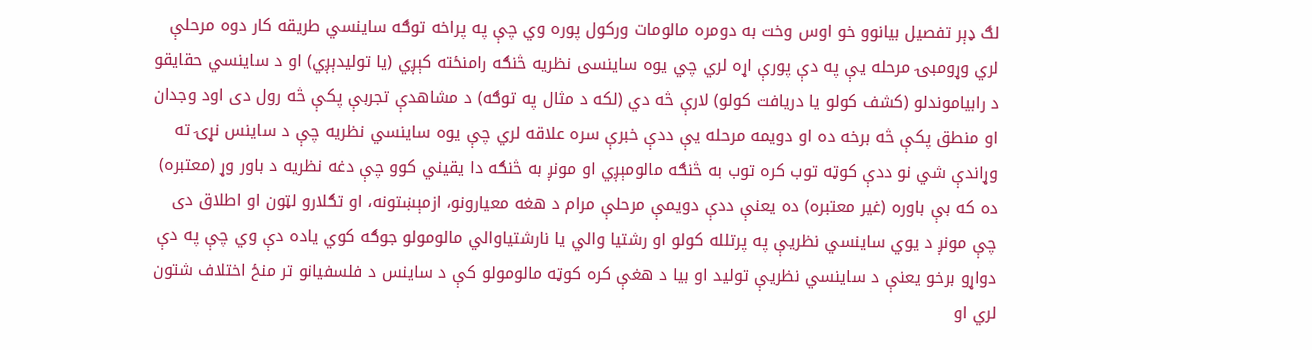لګ ډېر تفصیل بیانوو خو اوس وخت به دومره مالومات ورکول پوره وي چې په پراخه توګه ساینسي طريقه کار دوه مرحلې لري وړومبۍ مرحله یې په دې پورې اړه لري چي یوه ساینسی نظریه څنګه رامنځته کېږي (یا توليدېږي) او د ساینسي حقایقو د رابیاموندلو (کشف کولو یا دریافت کولو) لارې څه دي (لکه د مثال په توګه) د مشاهدې تجربې پکې څه رول دی اود وجدان او منطق پکې څه برخه ده او دویمه مرحله یې ددې خبرې سره علاقه لري چې یوه ساینسي نظریه چې د ساینس نړۍ ته وړاندې شي نو ددې کوټه توب کره توب به څنګه مالومېږي او مونږ به څنګه دا یقیني کوو چې دغه نظریه د باور وړ (معتبره) ده که بې باوره (غیر معتبره) ده یعنې ددې دویمې مرحلې مرام د هغه معیارونو، ازمېښتونه، او تګلارو لټون او اطلاق دی چې مونږ د یوي ساینسي نظریې په پرتلله کولو او رشتیا والي یا نارشتیاوالي مالومولو جوګه کوي یاده دې وي چې په دې دواړو برخو یعنې د ساینسي نظریې توليد او بیا د هغې کره کوټه مالومولو کې د ساینس د فلسفیانو تر منځ اختلاف شتون لري او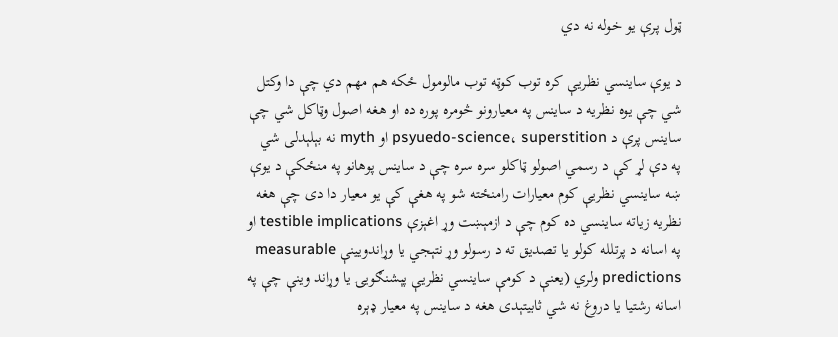ټول پرې یو خوله نه دي

د یوې ساینسي نظریې کره توب کوټه توب مالومول ځکه هم مهم دي چې دا وکتل شي چې یوه نظریه د ساینس په معیارونو څومره پوره ده او هغه اصول وټاکل شي چې ساینس پرې د psyuedo-science، superstition او myth نه بېلېدلی شي په دې لړ کې د رسمي اصولو ټاکلو سره سره چې د ساینس پوهانو په منځکې د یوې ښه ساینسي نظریې کوم معیارات رامنځته شو په هغې کې یو معیار دا دی چې هغه نظریه زیاته ساینسي ده کوم چې د ازمېښت وړ اغېزې testible implications او په اسانه د پرتلله کولو یا تصديق ته د رسولو وړ نتېجي یا وړاندویینې measurable predictions ولري (یعنې د کومې ساینسي نظریې پېشنګويۍ یا وړاند وینې چې په اسانه رشتیا یا دروغ نه شي ثابیتېدی هغه د ساینس په معیار ډېره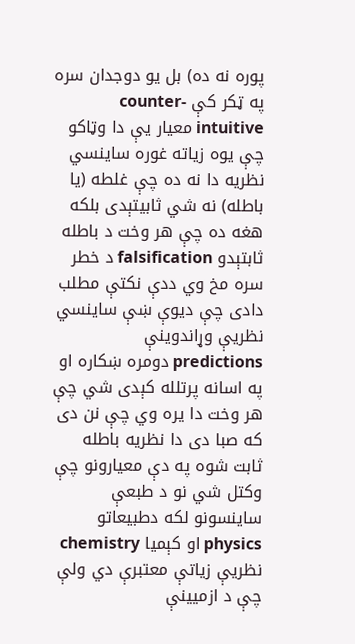پوره نه ده) بل یو دوجدان سره په ټکر کې counter-intuitive معیار یې دا وټاکو چې یوه زیاته غوره ساینسي نظریه دا نه ده چې غلطه (یا باطله) نه شي ثابیتېدی بلکه هغه ده چې هر وخت د باطله ثابتېدو falsification د خطر سره مخ وي ددې نکتې مطلب دادی چې دیوې ښې ساینسي نظریې وړاندوینې predictions دومره ښکاره او په اسانه پرتلله کېدی شي چې هر وخت دا یره وي چې نن دی که صبا دی دا نظریه باطله ثابت شوه په دې معیارونو چې وکتل شي نو د طبعې ساینسونو لکه دطبیعاتو physics او کېمیا chemistry نظریې زیاتې معتبرې دي ولې چې د ازميینې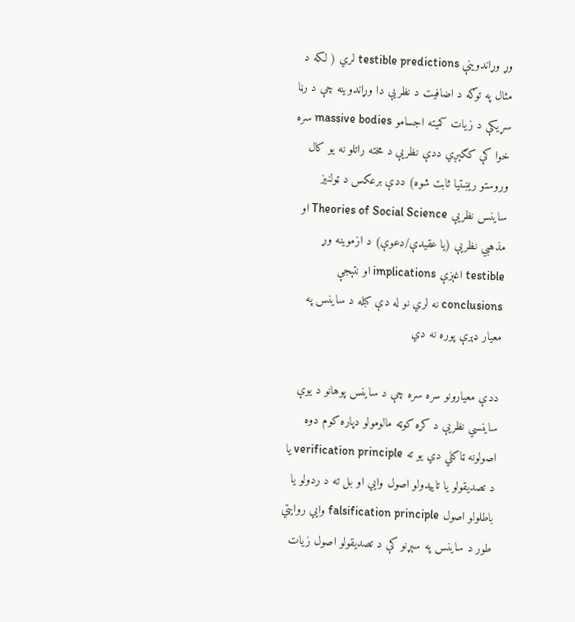وړ وړاندوینې testible predictions لري ( لکه د مثال په توګه د اضافیت د نظریې دا وړاندوینه چې د رڼا سړیکې د زیات کمیته اجسامو massive bodies سره خوا کې کګېږي ددې نظریې د مخته راتلو نه یو کال وروستو ریښتیا ثابت شوه) ددې برعکس د ټولنيز ساینس نظریې Theories of Social Science او مذهبي نظریې (یا عقيدې/دعوې) د ازموینه وړ testible اغېزې implications او نتېجې conclusions نه لري نو له دې کبله د ساینس په معیار ډېرې پوره نه دي

ددې معیارونو سره سره چې د ساینس پوهانو د یوې ساینسي نظریې د کره کوټه مالومولو دپاره کوم دوه اصولونه ټاکلي دي یو ته verification principle یا د تصدیقولو یا تاییدولو اصول وایي او بل ته د ردولو یا باطلولو اصول falsification principle وايي روایتي طور د ساینس په سېړنو کې د تصديقولو اصول زیات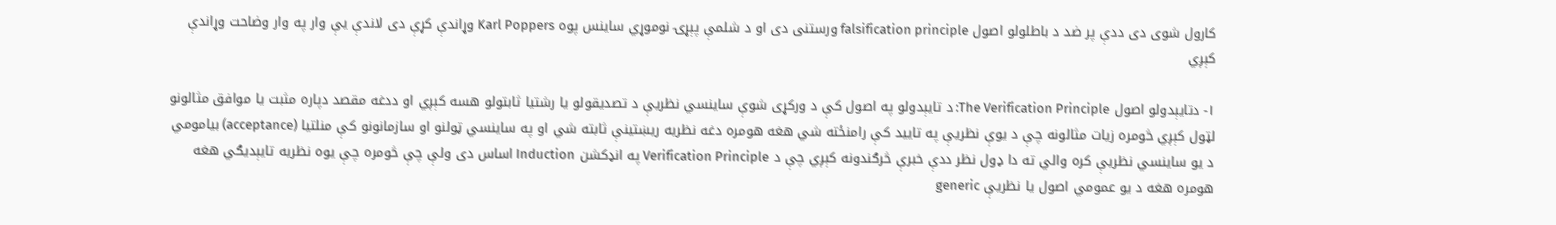کارول شوی دی ددې پر ضد د باطلولو اصول falsification principle ورستنی دی او د شلمې پېړۍ نوموړي ساینس پوه Karl Poppers وړاندې کړې دی لاندې یې وار په وار وضاحت وړاندې کېږي

١- دتایېدولو اصول The Verification Principle: د تايېدولو په اصول کې د ورکړی شوې ساینسي نظریې د تصدیقولو یا رشتیا ثابتولو هسه کېږي او ددغه مقصد دپاره مثبت یا موافق مثالونو لټول کېږي څومره زیات مثالونه چې د یوې نظریې په تایید کې رامنځته شي هغه هومره دغه نظریه ريښتینې ثابته شي او په ساینسي ټولنو او سازمانونو کې منلتیا (acceptance) بیامومي د یو ساینسي نظریې کره والي ته دا ډول نظر ددې خبرې څرګندونه کېږي چې د Verification Principle په انډکشن Induction اساس دی ولې چې څومره چې یوه نظریه تایېدیګي هغه هومره هغه د یو عمومي اصول یا نظریې generic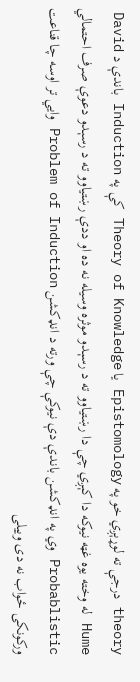theory درجې ته لوړېږي خو په Epistomology یا Theory of Knowledge کې په Induction باندې د David Hume له وخته یوه غټه نيوکه دا کېږي چې دا رښتیاوو ته د رسېدو موثره وسيله نه ده او ددې رښتیاوو ته د رسېدو دعوې صرف احتمالي Probablistic وي په انډکشن باندې دې نيوکې چې ورته د انډکشن Problem of Induction وایي تر اوسه چا قناعت ورکونکی ځواب نه دی وییلی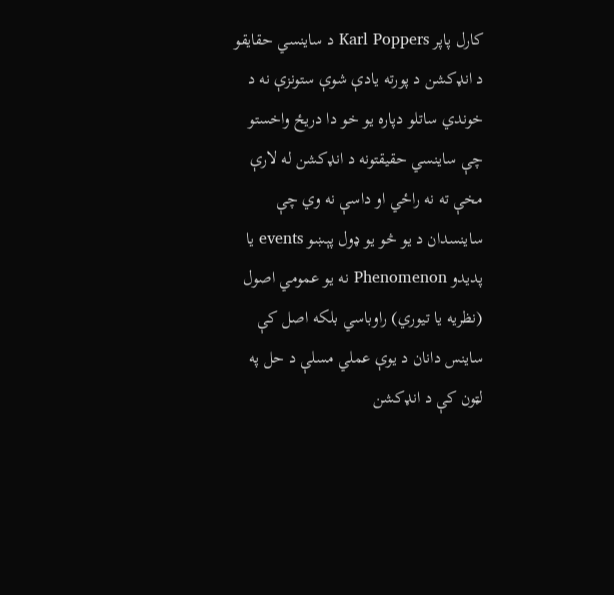کارل پاپر Karl Poppers د ساینسي حقایقو د انډکشن د پورته یادې شوې ستونزې نه د خوندي ساتلو دپاره یو خو دا دريځ واخستو چې ساینسي حقيقتونه د انډکشن له لارې مخې ته نه راځي او داسې نه وي چې ساینسدان د یو څو یو ډول پېښو events یا پدیدو Phenomenon نه یو عمومي اصول (نظریه یا تيوري) راوباسي بلکه اصل کې ساینس دانان د یوې عملي مسلې د حل په لټون کې د انډکشن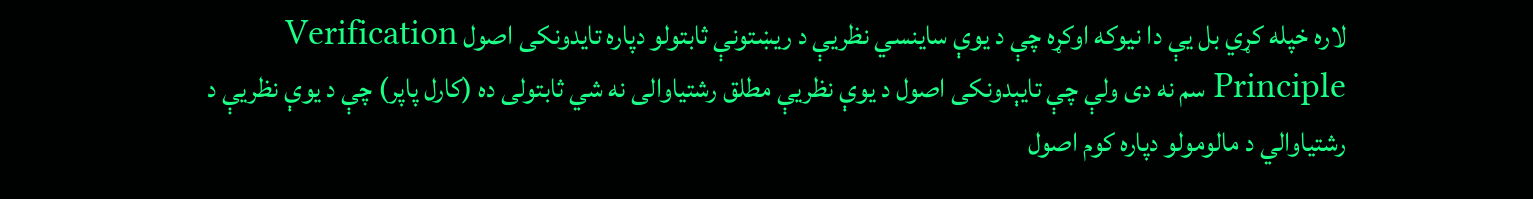لاره خپله کړي بل یې دا نيوکه اوکړه چې د یوې ساینسي نظریې د ريښتونې ثابتولو دپاره تایدونکی اصول Verification Principle سم نه دی ولې چې تایېدونکی اصول د یوې نظریې مطلق رشتیاوالی نه شي ثابتولی ده (کارل پاپر) چې د یوې نظریې د رشتیاوالي د مالومولو دپاره کوم اصول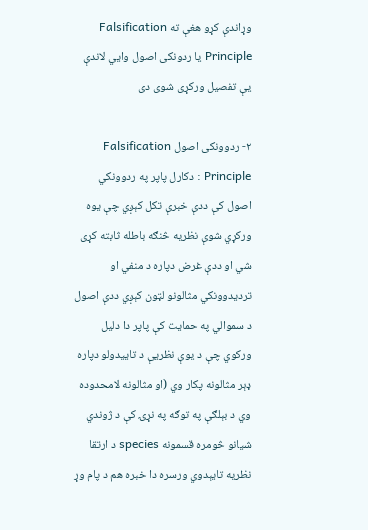وړاندې کړو هغې ته Falsification Principle یا ردونکی اصول وایي لاندې یې تفصيل ورکړی شوی دی

٢- ردوونکی اصول Falsification Principle : دکارل پاپر په ردوونکي اصول کې ددې خبرې تکل کېږي چې یوه ورکړي شوې نظریه څنګه باطله ثابته کړی شي او ددې غرض دپاره د منفي او تردیدوونکي مثالونو لټون کېږي ددې اصول د سموالي په حمایت کې پاپر دا دليل ورکوي چې د یوې نظریې د تاییدولو دپاره ډېر مثالونه پکار وي (او مثالونه لامحدوده وي د بېلګې په توګه په نړۍ کې د ژوندي شیانو څومره قسمونه species د ارتقا نظریه تايېدوي ورسره دا خبره هم د پام وړ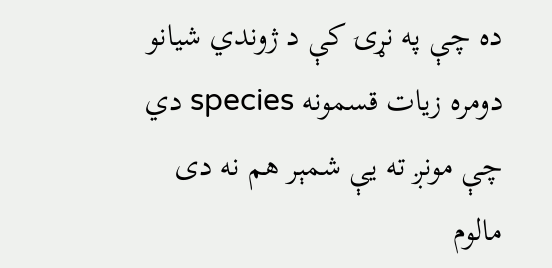ده چې په نړۍ کې د ژوندي شیانو دومره زیات قسمونه species دي چې مونږ ته یې شمېر هم نه دی مالوم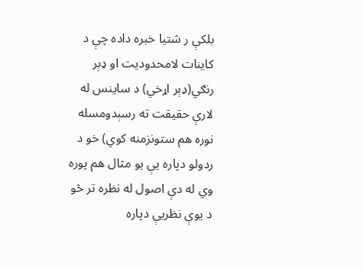بلکې ر شتیا خبره داده چې د کاینات لامحدودیت او ډېر رنګي(ډېر اړخي) د ساینس له لارې حقيقت ته رسېدومسله نوره هم ستونزمنه کوي) خو د ردولو دپاره یې یو مثال هم پوره وي له دې اصول له نظره تر څو د یوې نظریې دپاره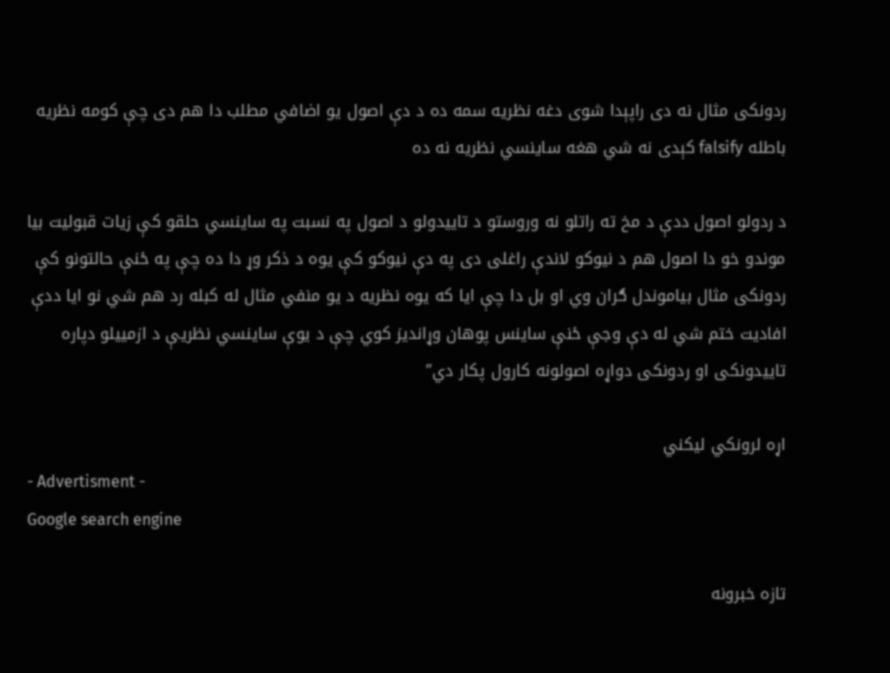ردونکی مثال نه دی راپېدا شوی دغه نظریه سمه ده د دې اصول یو اضافي مطلب دا هم دی چې کومه نظریه باطله falsify کېدی نه شي هغه ساینسي نظریه نه ده

د ردولو اصول ددې د مخ ته راتلو نه وروستو د تایيدولو د اصول په نسبت په ساینسي حلقو کې زیات قبوليت بیا موندو خو دا اصول هم د نيوکو لاندې راغلی دی په دې نيوکو کې یوه د ذکر وړ دا ده چې په ځنې حالتونو کې ردونکی مثال بیاموندل ګران وي او بل دا چې ایا که یوه نظریه د یو منفي مثال له کبله رد هم شي نو ایا ددې افادیت ختم شي له دې وجې ځنې ساینس پوهان وړانديز کوي چې د یوې ساینسي نظریې د ازميیلو دپاره تاییدونکی او ردونکی دواړه اصولونه کارول پکار دي”

اړه لرونکي ليکني
- Advertisment -
Google search engine

تازه خبرونه